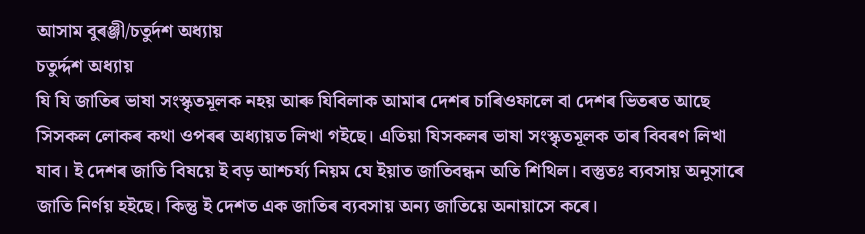আসাম বুৰঞ্জী/চতুৰ্দশ অধ্যায়
চতুৰ্দ্দশ অধ্যায়
যি যি জাতিৰ ভাষা সংস্কৃতমূলক নহয় আৰু যিবিলাক আমাৰ দেশৰ চাৰিওফালে বা দেশৰ ভিতৰত আছে সিসকল লোকৰ কথা ওপৰৰ অধ্যায়ত লিখা গইছে। এতিয়া যিসকলৰ ভাষা সংস্কৃতমূলক তাৰ বিবৰণ লিখা যাব। ই দেশৰ জাতি বিষয়ে ই বড় আশ্চৰ্য্য নিয়ম যে ইয়াত জাতিবন্ধন অতি শিথিল। বস্তুতঃ ব্যবসায় অনুসাৰে জাতি নিৰ্ণয় হইছে। কিন্তু ই দেশত এক জাতিৰ ব্যবসায় অন্য জাতিয়ে অনায়াসে কৰে।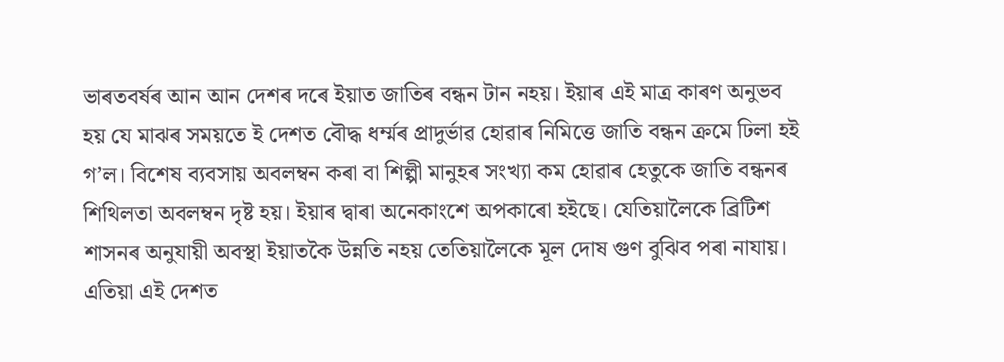ভাৰতবৰ্ষৰ আন আন দেশৰ দৰে ইয়াত জাতিৰ বন্ধন টান নহয়। ইয়াৰ এই মাত্ৰ কাৰণ অনুভব হয় যে মাঝৰ সময়তে ই দেশত বৌদ্ধ ধৰ্ম্মৰ প্ৰাদুৰ্ভাৱ হোৱাৰ নিমিত্তে জাতি বন্ধন ক্ৰমে ঢিলা হই গ’ল। বিশেষ ব্যবসায় অবলম্বন কৰা বা শিল্পী মানুহৰ সংখ্যা কম হোৱাৰ হেতুকে জাতি বন্ধনৰ শিথিলতা অবলম্বন দৃষ্ট হয়। ইয়াৰ দ্বাৰা অনেকাংশে অপকাৰো হইছে। যেতিয়ালৈকে ব্ৰিটিশ শাসনৰ অনুযায়ী অবস্থা ইয়াতকৈ উন্নতি নহয় তেতিয়ালৈকে মূল দোষ গুণ বুঝিব পৰা নাযায়। এতিয়া এই দেশত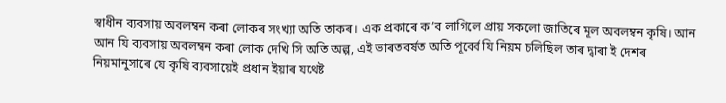স্বাধীন ব্যবসায় অবলম্বন কৰা লোকৰ সংখ্যা অতি তাকৰ। এক প্ৰকাৰে ক’ব লাগিলে প্ৰায় সকলো জাতিৰে মূল অবলম্বন কৃষি। আন আন যি ব্যবসায় অবলম্বন কৰা লোক দেখি সি অতি অল্প, এই ভাৰতবৰ্ষত অতি পূৰ্ব্বে যি নিয়ম চলিছিল তাৰ দ্বাৰা ই দেশৰ নিয়মানুসাৰে যে কৃষি ব্যবসায়েই প্ৰধান ইয়াৰ যথেষ্ট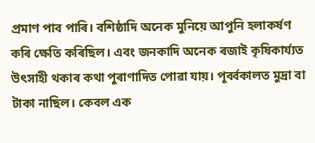প্ৰমাণ পাব পাৰি। বশিষ্ঠাদি অনেক মুনিয়ে আপুনি হলাকৰ্ষণ কৰি ক্ষেতি কৰিছিল। এবং জনকাদি অনেক ৰজাই কৃষিকাৰ্য্যত উৎসাহী থকাৰ কথা পুৰাণাদিত পোৱা যায়। পূৰ্ব্বকালত মুদ্ৰা বা টাকা নাছিল। কেবল এক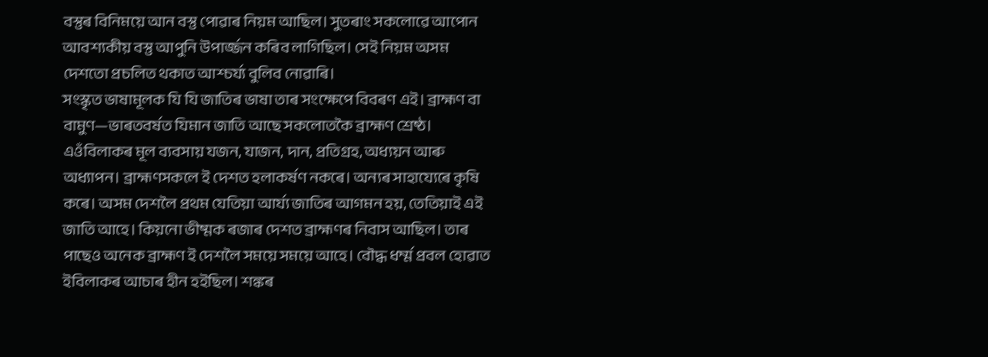বস্তুৰ বিনিময়ে আন বস্তু পোৱাৰ নিয়ম আছিল। সুতৰাং সকলোৱে আপোন আবশ্যকীয় বস্তু আপুনি উপাৰ্জ্জন কৰিব লাগিছিল। সেই নিয়ম অসম দেশতো প্ৰচলিত থকাত আশ্চৰ্য্য বুলিব নোৱাৰি।
সংস্কৃত ভাষামূলক যি যি জাতিৰ ভাষা তাৰ সংক্ষেপে বিবৰণ এই। ব্ৰাহ্মণ বা বামুণ—ভাৰতবৰ্ষত যিমান জাতি আছে সকলোতকৈ ব্ৰাহ্মণ শ্ৰেষ্ঠ। এওঁবিলাকৰ মূল ব্যবসায় যজন, যাজন, দান, প্ৰতিগ্ৰহ, অধ্যয়ন আৰু অধ্যাপন। ব্ৰাহ্মণসকলে ই দেশত হলাকৰ্ষণ নকৰে। অন্যৰ সাহায্যেৰে কৃষি কৰে। অসম দেশলৈ প্ৰথম যেতিয়া আৰ্য্য জাতিৰ আগমন হয়, তেতিয়াই এই জাতি আহে। কিয়নো ভীষ্মক ৰজাৰ দেশত ব্ৰাহ্মণৰ নিবাস আছিল। তাৰ পাছেও অনেক ব্ৰাহ্মণ ই দেশলৈ সময়ে সময়ে আহে। বৌদ্ধ ধৰ্ম্ম প্ৰবল হোৱাত ইবিলাকৰ আচাৰ হীন হইছিল। শঙ্কৰ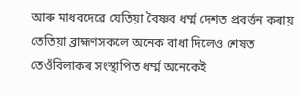আৰু মাধবদেৱে যেতিয়া বৈষ্ণব ধৰ্ম্ম দেশত প্ৰবৰ্ত্তন কৰায় তেতিয়া ব্ৰাহ্মণসকলে অনেক বাধা দিলেও শেষত তেওঁবিলাকৰ সংস্থাপিত ধৰ্ম্ম অনেকেই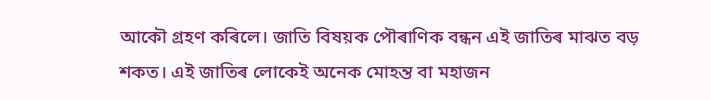আকৌ গ্ৰহণ কৰিলে। জাতি বিষয়ক পৌৰাণিক বন্ধন এই জাতিৰ মাঝত বড় শকত। এই জাতিৰ লোকেই অনেক মোহন্ত বা মহাজন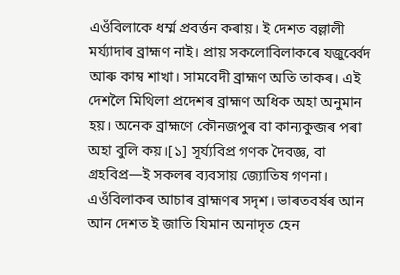এওঁবিলাকে ধৰ্ম্ম প্ৰবৰ্ত্তন কৰায়। ই দেশত বল্লালী মৰ্য্যাদাৰ ব্ৰাহ্মণ নাই। প্ৰায় সকলোবিলাকৰে যজুৰ্ব্বেদ আৰু কাম্ব শাখা। সামবেদী ব্ৰাহ্মণ অতি তাকৰ। এই দেশলৈ মিথিলা প্ৰদেশৰ ব্ৰাহ্মণ অধিক অহা অনুমান হয়। অনেক ব্ৰাহ্মণে কৌনজপুৰ বা কান্যকুব্জৰ পৰা অহা বুলি কয়।[১] সূৰ্য্যবিপ্ৰ গণক দৈবজ্ঞ, বা গ্ৰহবিপ্ৰ—ই সকলৰ ব্যবসায় জ্যোতিষ গণনা। এওঁবিলাকৰ আচাৰ ব্ৰাহ্মণৰ সদৃশ। ভাৰতবৰ্ষৰ আন আন দেশত ই জাতি যিমান অনাদৃত হেন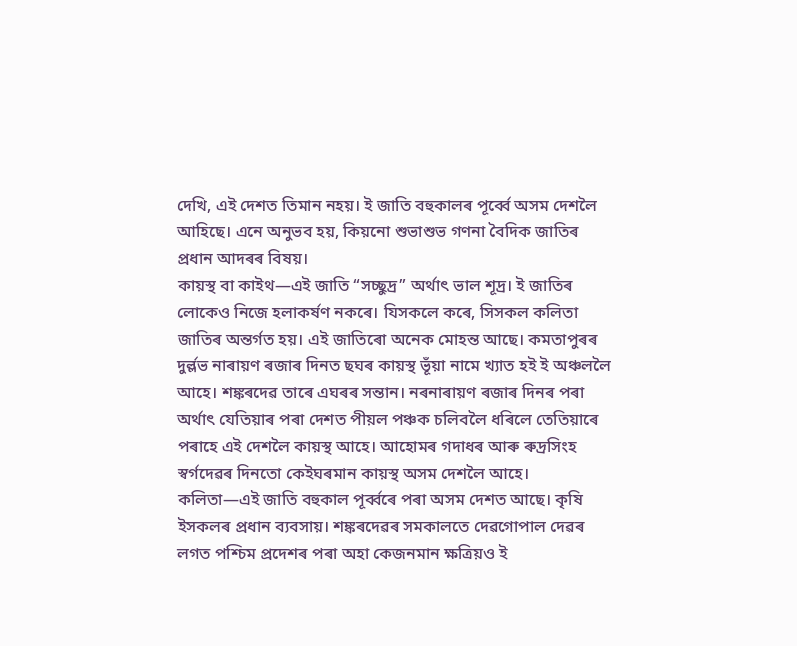দেখি, এই দেশত তিমান নহয়। ই জাতি বহুকালৰ পূৰ্ব্বে অসম দেশলৈ আহিছে। এনে অনুভব হয়, কিয়নো শুভাশুভ গণনা বৈদিক জাতিৰ প্ৰধান আদৰৰ বিষয়।
কায়স্থ বা কাইথ—এই জাতি “সচ্ছুদ্ৰ” অৰ্থাৎ ভাল শূদ্ৰ। ই জাতিৰ লোকেও নিজে হলাকৰ্ষণ নকৰে। যিসকলে কৰে, সিসকল কলিতা জাতিৰ অন্তৰ্গত হয়। এই জাতিৰো অনেক মোহন্ত আছে। কমতাপুৰৰ দুৰ্ল্লভ নাৰায়ণ ৰজাৰ দিনত ছঘৰ কায়স্থ ভূঁয়া নামে খ্যাত হই ই অঞ্চললৈ আহে। শঙ্কৰদেৱ তাৰে এঘৰৰ সন্তান। নৰনাৰায়ণ ৰজাৰ দিনৰ পৰা অৰ্থাৎ যেতিয়াৰ পৰা দেশত পীয়ল পঞ্চক চলিবলৈ ধৰিলে তেতিয়াৰে পৰাহে এই দেশলৈ কায়স্থ আহে। আহোমৰ গদাধৰ আৰু ৰুদ্ৰসিংহ স্বৰ্গদেৱৰ দিনতো কেইঘৰমান কায়স্থ অসম দেশলৈ আহে।
কলিতা—এই জাতি বহুকাল পূৰ্ব্বৰে পৰা অসম দেশত আছে। কৃষি ইসকলৰ প্ৰধান ব্যবসায়। শঙ্কৰদেৱৰ সমকালতে দেৱগোপাল দেৱৰ লগত পশ্চিম প্ৰদেশৰ পৰা অহা কেজনমান ক্ষত্ৰিয়ও ই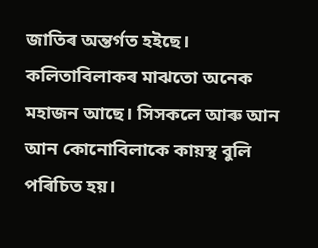জাতিৰ অন্তৰ্গত হইছে। কলিতাবিলাকৰ মাঝতো অনেক মহাজন আছে। সিসকলে আৰু আন আন কোনোবিলাকে কায়স্থ বুলি পৰিচিত হয়।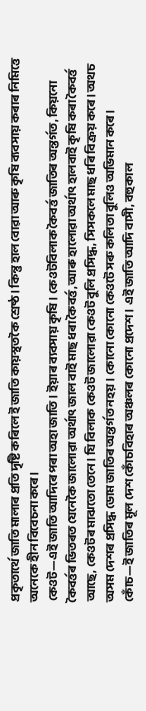প্ৰকৃতাৰ্থে জাতি মালাৰ প্ৰতি দৃষ্টি কৰিলে ই জাতি কায়স্থতকৈ শ্ৰেষ্ঠ। কিন্তু হাল বোৱা আৰু কৃষি ব্যবসায় কৰাৰ নিমিত্তে অনেকে হীন বিবেচনা কৰে।
কেওট—এই জাতি আদিৰে পৰা অহা জাতি। ইয়াৰ ব্যবসায় কৃষি। কেওটবিলাক কৈবৰ্ত্ত জাতিৰ অন্তৰ্গত, কিয়নো কৈবৰ্ত্তৰ ভিতৰত যেনেকৈ জালোৱা অৰ্থাৎ জাল বাই মাছ ধৰা কৈবৰ্ত্ত, আৰু হালোৱা অৰ্থাৎ হালবাই কৃষি কৰা কৈবৰ্ত্ত আছে, কেওটৰ মাঝতো তেনে। যি বিলাক কেওট জালোৱা কেওট বুলি প্ৰসিদ্ধ, সিসকলে মাছ ধৰি বিক্ৰয় কৰে। অথচ অসম দেশৰ প্ৰসিদ্ধ ডোম জাতিৰ অন্তৰ্গত নহয়। কোনো কোনো কেওটে সৰু কলিতা বুলিও অভিমান কৰে।
কোঁচ—ই জাতিৰ মূল দেশ কোঁচবিহাৰ অঞ্চলৰ কোনো প্ৰদেশ। এই জাতি আদি বাসী, বহুকাল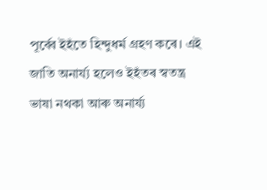পূৰ্ব্বে ইহঁতে হিন্দুধৰ্ম গ্ৰহণ কৰে। এই জাতি অনাৰ্য্য হলেও ইহঁতৰ স্বতন্ত্ৰ ভাষা নথকা আৰু অনাৰ্য্য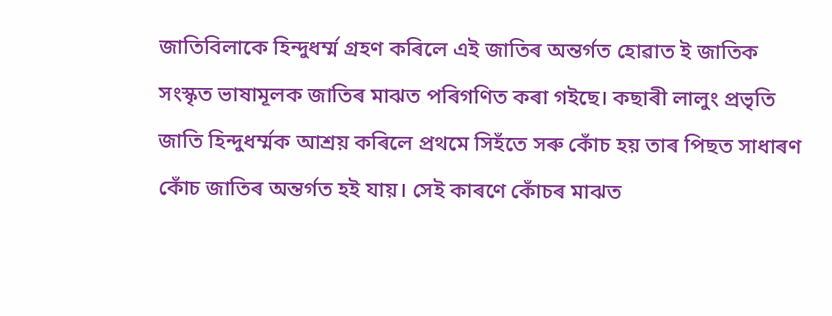জাতিবিলাকে হিন্দুধৰ্ম্ম গ্ৰহণ কৰিলে এই জাতিৰ অন্তৰ্গত হোৱাত ই জাতিক সংস্কৃত ভাষামূলক জাতিৰ মাঝত পৰিগণিত কৰা গইছে। কছাৰী লালুং প্ৰভৃতি জাতি হিন্দুধৰ্ম্মক আশ্ৰয় কৰিলে প্ৰথমে সিহঁতে সৰু কোঁচ হয় তাৰ পিছত সাধাৰণ কোঁচ জাতিৰ অন্তৰ্গত হই যায়। সেই কাৰণে কোঁচৰ মাঝত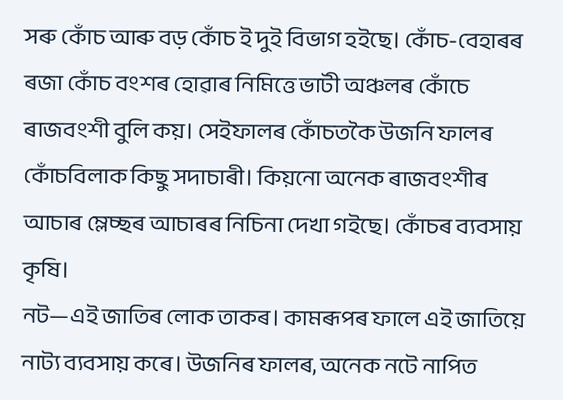সৰু কোঁচ আৰু বড় কোঁচ ই দুই বিভাগ হইছে। কোঁচ-বেহাৰৰ ৰজা কোঁচ বংশৰ হোৱাৰ নিমিত্তে ভাটী অঞ্চলৰ কোঁচে ৰাজবংশী বুলি কয়। সেইফালৰ কোঁচতকৈ উজনি ফালৰ কোঁচবিলাক কিছু সদাচাৰী। কিয়নো অনেক ৰাজবংশীৰ আচাৰ ম্লেচ্ছৰ আচাৰৰ নিচিনা দেখা গইছে। কোঁচৰ ব্যবসায় কৃষি।
নট—এই জাতিৰ লোক তাকৰ। কামৰূপৰ ফালে এই জাতিয়ে নাট্য ব্যবসায় কৰে। উজনিৰ ফালৰ, অনেক নটে নাপিত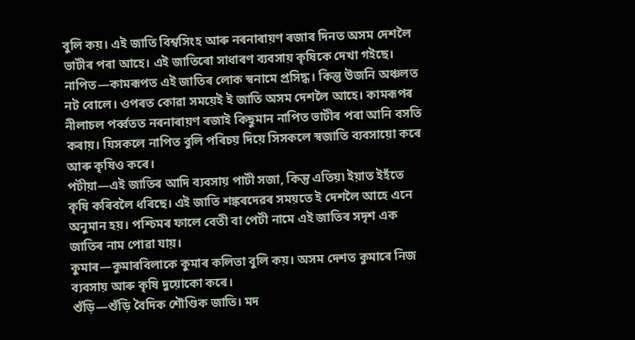বুলি কয়। এই জাতি বিশ্বসিংহ আৰু নৰনাৰায়ণ ৰজাৰ দিনত অসম দেশলৈ ভাটীৰ পৰা আহে। এই জাতিৰো সাধাৰণ ব্যবসায় কৃষিকে দেখা গইছে।
নাপিত—কামৰূপত এই জাতিৰ লোক স্বনামে প্ৰসিদ্ধ। কিন্তু উজনি অঞ্চলত নট বোলে। ওপৰত কোৱা সময়েই ই জাতি অসম দেশলৈ আহে। কামৰূপৰ নীলাচল পৰ্ব্বতত নৰনাৰায়ণ ৰজাই কিছুমান নাপিত ভাটীৰ পৰা আনি বসতি কৰায়। যিসকলে নাপিত বুলি পৰিচয় দিয়ে সিসকলে স্বজাতি ব্যবসায়ো কৰে আৰু কৃষিও কৰে।
পটীয়া—এই জাতিৰ আদি ব্যবসায় পাটী সজা, কিন্তু এতিয়৷ ইয়াত ইহঁতে কৃষি কৰিবলৈ ধৰিছে। এই জাতি শঙ্কৰদেৱৰ সময়তে ই দেশলৈ আহে এনে অনুমান হয়। পশ্চিমৰ ফালে বেতী বা পেটী নামে এই জাতিৰ সদৃশ এক জাতিৰ নাম পোৱা যায়।
কুমাৰ—কুমাৰবিলাকে কুমাৰ কলিতা বুলি কয়। অসম দেশত কুমাৰে নিজ ব্যবসায় আৰু কৃষি দুয়োকো কৰে।
শুঁড়ি—শুঁড়ি বৈদিক শৌণ্ডিক জাতি। মদ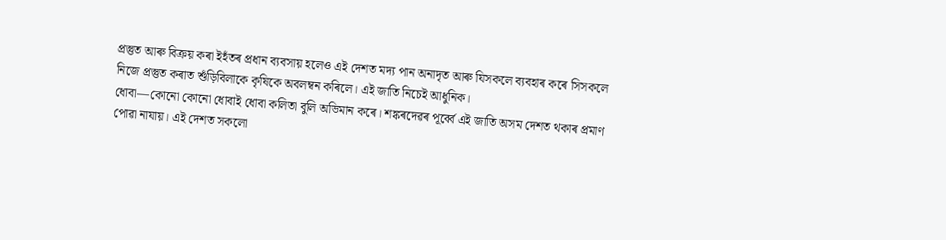প্ৰস্তুত আৰু বিক্ৰয় কৰা ইহঁতৰ প্ৰধান ব্যবসায় হলেও এই দেশত মদ্য পান অনাদৃত আৰু যিসকলে ব্যবহাৰ কৰে সিসকলে নিজে প্ৰস্তুত কৰাত শুঁড়িবিলাকে কৃষিকে অবলম্বন কৰিলে। এই জাতি নিচেই আধুনিক।
ধোবা—কোনো কোনো ধোবাই ধোবা কলিতা বুলি অভিমান কৰে। শঙ্কৰদেৱৰ পূৰ্ব্বে এই জাতি অসম দেশত থকাৰ প্ৰমাণ পোৱা নাযায়। এই দেশত সকলো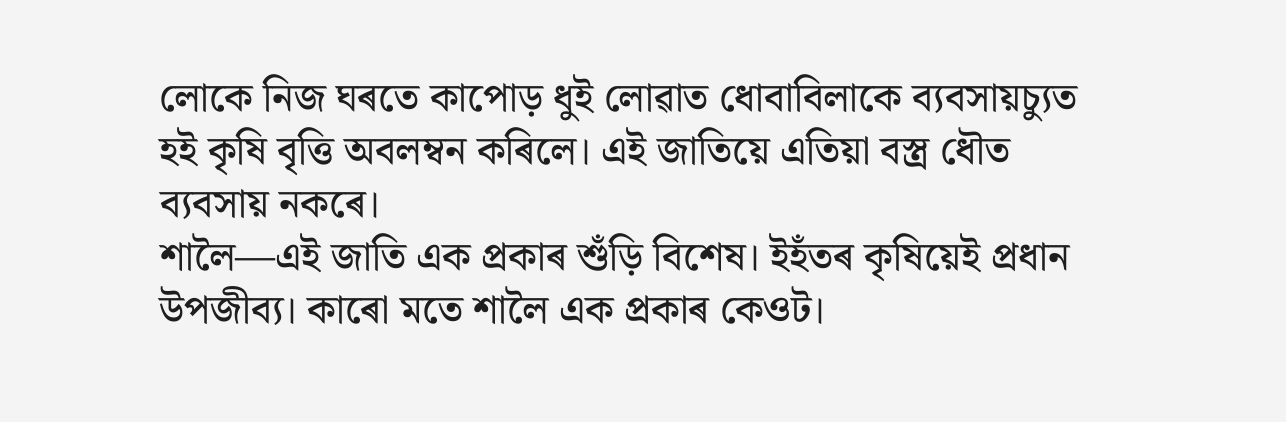লোকে নিজ ঘৰতে কাপোড় ধুই লোৱাত ধোবাবিলাকে ব্যবসায়চ্যুত হই কৃষি বৃত্তি অবলম্বন কৰিলে। এই জাতিয়ে এতিয়া বস্ত্ৰ ধৌত ব্যবসায় নকৰে।
শালৈ—এই জাতি এক প্ৰকাৰ শুঁড়ি বিশেষ। ইহঁতৰ কৃষিয়েই প্ৰধান উপজীব্য। কাৰো মতে শালৈ এক প্ৰকাৰ কেওট।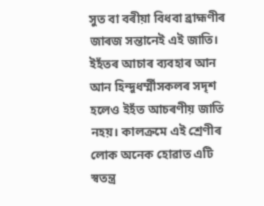সুত বা বৰীয়া বিধবা ব্ৰাহ্মণীৰ জাৰজ সন্তানেই এই জাতি। ইহঁতৰ আচাৰ ব্যবহাৰ আন আন হিন্দুধৰ্ম্মীসকলৰ সদৃশ হলেও ইহঁত আচৰণীয় জাতি নহয়। কালক্ৰমে এই শ্ৰেণীৰ লোক অনেক হোৱাত এটি স্বতন্ত্ৰ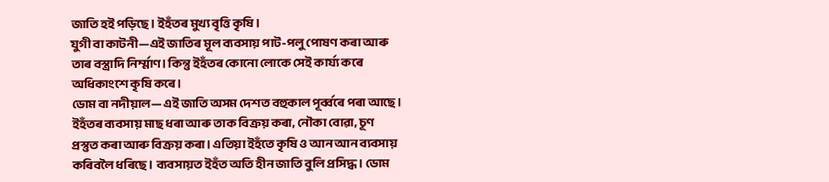জাতি হই পড়িছে। ইহঁতৰ মুখ্য বৃত্তি কৃষি।
যুগী বা কাটনী—এই জাতিৰ মূল ব্যবসায় পাট-পলু পোষণ কৰা আৰু তাৰ বস্ত্ৰাদি নিৰ্ম্মাণ। কিন্তু ইহঁতৰ কোনো লোকে সেই কাৰ্য্য কৰে অধিকাংশে কৃষি কৰে।
ডোম বা নদীয়াল—এই জাতি অসম দেশত বহুকাল পূৰ্ব্বৰে পৰা আছে। ইহঁতৰ ব্যবসায় মাছ ধৰা আৰু তাক বিক্ৰয় কৰা, নৌকা বোৱা, চূণ প্ৰস্তুত কৰা আৰু বিক্ৰয় কৰা। এতিয়া ইহঁতে কৃষি ও আন আন ব্যবসায় কৰিবলৈ ধৰিছে। ব্যবসায়ত ইহঁত অতি হীন জাতি বুলি প্ৰসিদ্ধ। ডোম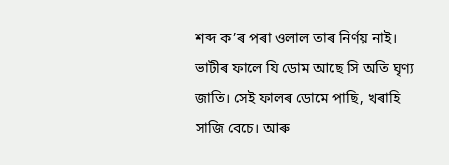শব্দ ক’ৰ পৰা ওলাল তাৰ নিৰ্ণয় নাই। ভাটীৰ ফালে যি ডোম আছে সি অতি ঘৃণ্য জাতি। সেই ফালৰ ডোমে পাছি, খৰাহি সাজি বেচে। আৰু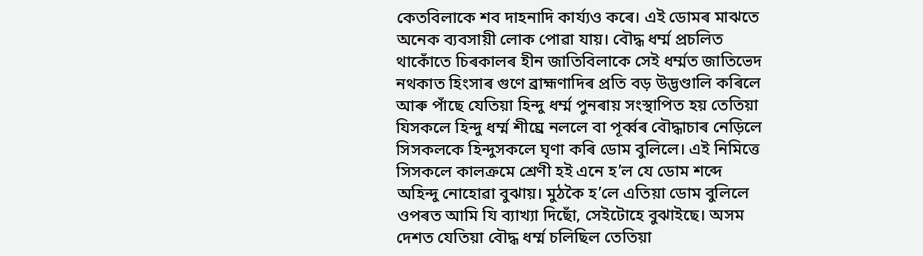কেতবিলাকে শব দাহনাদি কাৰ্য্যও কৰে। এই ডোমৰ মাঝতে অনেক ব্যবসায়ী লোক পোৱা যায়। বৌদ্ধ ধৰ্ম্ম প্ৰচলিত থাকোঁতে চিৰকালৰ হীন জাতিবিলাকে সেই ধৰ্ম্মত জাতিভেদ নথকাত হিংসাৰ গুণে ব্ৰাহ্মণাদিৰ প্ৰতি বড় উদ্ভণ্ডালি কৰিলে আৰু পাঁছে যেতিয়া হিন্দু ধৰ্ম্ম পুনৰায় সংস্থাপিত হয় তেতিয়া যিসকলে হিন্দু ধৰ্ম্ম শীঘ্ৰে নললে বা পূৰ্ব্বৰ বৌদ্ধাচাৰ নেড়িলে সিসকলকে হিন্দুসকলে ঘৃণা কৰি ডোম বুলিলে। এই নিমিত্তে সিসকলে কালক্ৰমে শ্ৰেণী হই এনে হ’ল যে ডোম শব্দে অহিন্দু নোহোৱা বুঝায়। মুঠকৈ হ’লে এতিয়া ডোম বুলিলে ওপৰত আমি যি ব্যাখ্যা দিছোঁ, সেইটোহে বুঝাইছে। অসম দেশত যেতিয়া বৌদ্ধ ধৰ্ম্ম চলিছিল তেতিয়া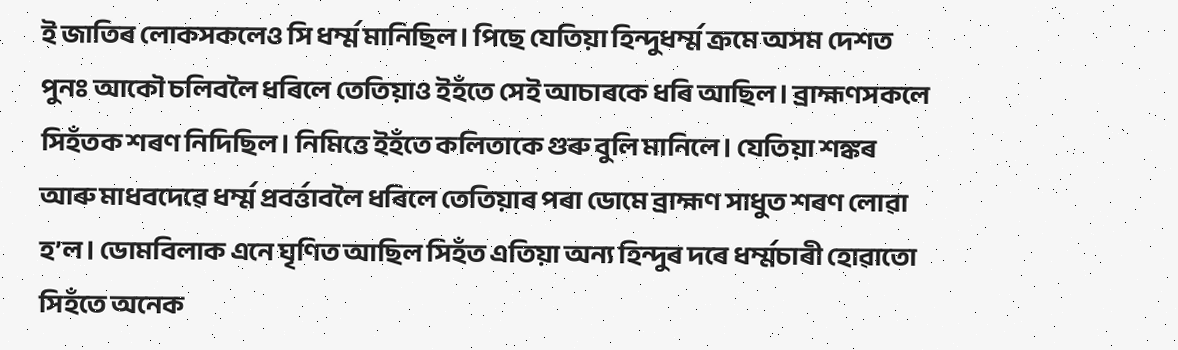ই জাতিৰ লোকসকলেও সি ধৰ্ম্ম মানিছিল। পিছে যেতিয়া হিন্দুধৰ্ম্ম ক্ৰমে অসম দেশত পুনঃ আকৌ চলিবলৈ ধৰিলে তেতিয়াও ইহঁতে সেই আচাৰকে ধৰি আছিল। ব্ৰাহ্মণসকলে সিহঁতক শৰণ নিদিছিল। নিমিত্তে ইহঁতে কলিতাকে গুৰু বুলি মানিলে। যেতিয়া শঙ্কৰ আৰু মাধবদেৱে ধৰ্ম্ম প্ৰবৰ্ত্তাবলৈ ধৰিলে তেতিয়াৰ পৰা ডোমে ব্ৰাহ্মণ সাধুত শৰণ লোৱা হ’ল। ডোমবিলাক এনে ঘৃণিত আছিল সিহঁত এতিয়া অন্য হিন্দুৰ দৰে ধৰ্ম্মচাৰী হোৱাতো সিহঁতে অনেক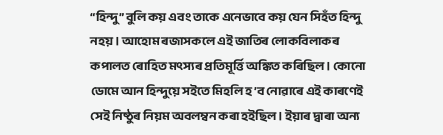“হিন্দু” বুলি কয় এবং তাকে এনেভাবে কয় যেন সিহঁত হিন্দু নহয়। আহোম ৰজাসকলে এই জাতিৰ লোকবিলাকৰ কপালত ৰোহিত মৎস্যৰ প্ৰতিমূৰ্ত্তি অঙ্কিত কৰিছিল। কোনো ডোমে আন হিন্দুয়ে সইতে মিহলি হ’ব নোৱাৰে এই কাৰণেই সেই নিষ্ঠুৰ নিয়ম অবলম্বন কৰা হইছিল। ইয়াৰ দ্বাৰা অন্য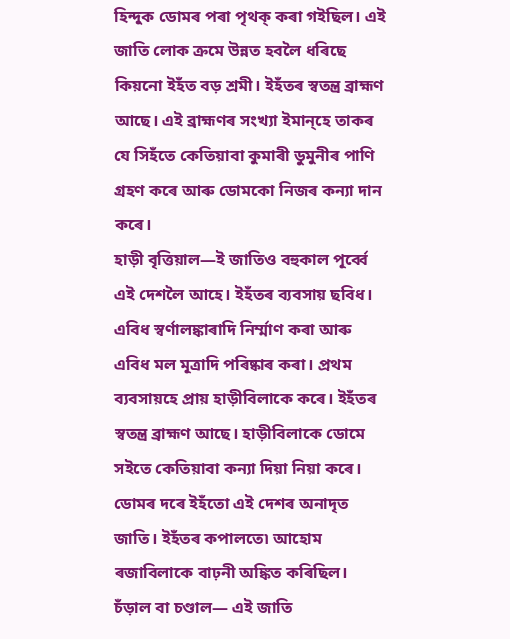হিন্দুক ডোমৰ পৰা পৃথক্ কৰা গইছিল। এই জাতি লোক ক্ৰমে উন্নত হবলৈ ধৰিছে কিয়নো ইহঁত বড় শ্ৰমী। ইহঁতৰ স্বতন্ত্ৰ ব্ৰাহ্মণ আছে। এই ব্ৰাহ্মণৰ সংখ্যা ইমান্হে তাকৰ যে সিহঁতে কেতিয়াবা কুমাৰী ডুমুনীৰ পাণি গ্ৰহণ কৰে আৰু ডোমকো নিজৰ কন্যা দান কৰে।
হাড়ী বৃত্তিয়াল—ই জাতিও বহুকাল পূৰ্ব্বে এই দেশলৈ আহে। ইহঁতৰ ব্যবসায় ছবিধ। এবিধ স্বৰ্ণালঙ্কাৰাদি নিৰ্ম্মাণ কৰা আৰু এবিধ মল মূত্ৰাদি পৰিষ্কাৰ কৰা। প্ৰথম ব্যবসায়হে প্ৰায় হাড়ীবিলাকে কৰে। ইহঁতৰ স্বতন্ত্ৰ ব্ৰাহ্মণ আছে। হাড়ীবিলাকে ডোমে সইতে কেতিয়াবা কন্যা দিয়া নিয়া কৰে। ডোমৰ দৰে ইহঁতো এই দেশৰ অনাদৃত জাতি। ইহঁতৰ কপালতে৷ আহোম ৰজাবিলাকে বাঢ়নী অঙ্কিত কৰিছিল।
চঁড়াল বা চণ্ডাল— এই জাতি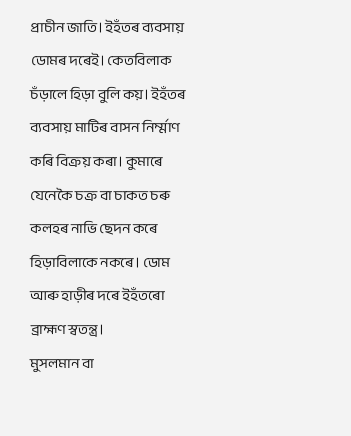প্ৰাচীন জাতি। ইহঁতৰ ব্যবসায় ডোমৰ দৰেই। কেতবিলাক চঁড়ালে হিড়া বুলি কয়। ইহঁতৰ ব্যবসায় মাটিৰ বাসন নিৰ্ম্মাণ কৰি বিক্ৰয় কৰা। কুমাৰে যেনেকৈ চক্ৰ বা চাকত চৰু কলহৰ নাভি ছেদন কৰে হিড়াবিলাকে নকৰে। ডোম আৰু হাড়ীৰ দৰে ইহঁতৰো ব্ৰাহ্মণ স্বতন্ত্ৰ।
মুসলমান বা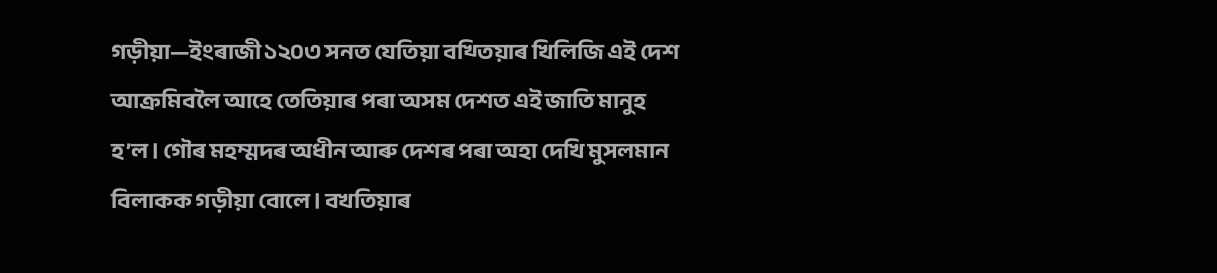গড়ীয়া—ইংৰাজী ১২০৩ সনত যেতিয়া বখ্তিয়াৰ খিলিজি এই দেশ আক্ৰমিবলৈ আহে তেতিয়াৰ পৰা অসম দেশত এই জাতি মানুহ হ’ল। গৌৰ মহম্মদৰ অধীন আৰু দেশৰ পৰা অহা দেখি মুসলমান বিলাকক গড়ীয়া বোলে। বখতিয়াৰ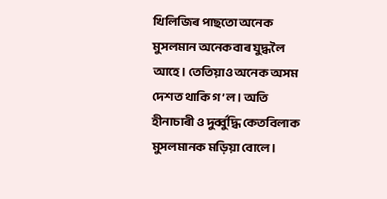খিলিজিৰ পাছতো অনেক মুসলমান অনেকবাৰ যুদ্ধলৈ আহে। তেতিয়াও অনেক অসম দেশত থাকি গ’ল। অতি হীনাচাৰী ও দুৰ্ব্বুদ্ধি কেতবিলাক মুসলমানক মড়িয়া বোলে।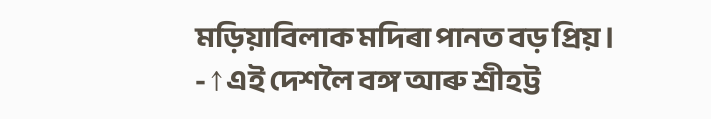মড়িয়াবিলাক মদিৰা পানত বড় প্ৰিয়।
- ↑ এই দেশলৈ বঙ্গ আৰু শ্ৰীহট্ট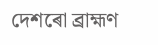দেশৰো ব্ৰাহ্মণ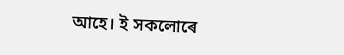আহে। ই সকলোৰে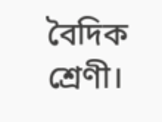বৈদিক শ্ৰেণী।